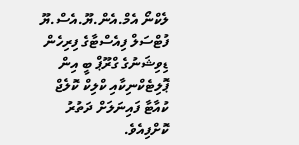ލެކްނޯ އެމް.އެން.ޔޫ.އެސް.ޔޫ ފުޓްސަލް ފިއެސްޓާގެ ފިރިހެން ޑިވިޝަނުގެ ގްރޫޕް ބީ އިން ޕޮލިޓެކްނިކާއި ކްލިކް ކޮލެޖް ކުއާޓާ ފައިނަލަށް ދަތުރު ކޮށްފިއެވެ.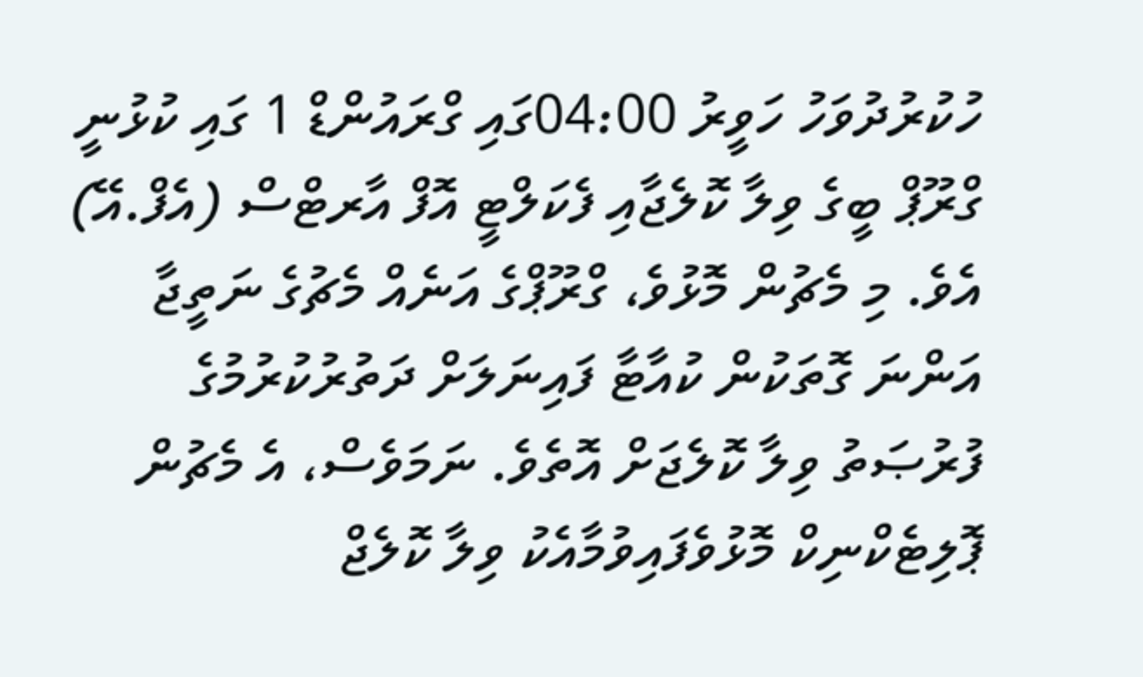ހުކުރުދުވަހު ހަވީރު 04:00ގައި ގްރައުންޑް 1 ގައި ކުޅުނީ ގްރޫޕް ބީގެ ވިލާ ކޮލެޖާއި ފެކަލްޓީ އޮފް އާރޓްސް (އެފް.އޭ) އެވެ. މި މެޗުން މޮޅުވެ، ގްރޫޕްގެ އަނެއް މެޗުގެ ނަތީޖާ އަންނަ ގޮތަކުން ކުއާޓާ ފައިނަލަށް ދަތުރުކުރުމުގެ ފުރުޞަތު ވިލާ ކޮލެޖަށް އޮތެވެ. ނަމަވެސް، އެ މެޗުން ޕޮލިޓެކްނިކް މޮޅުވެފައިވުމާއެކު ވިލާ ކޮލެޖް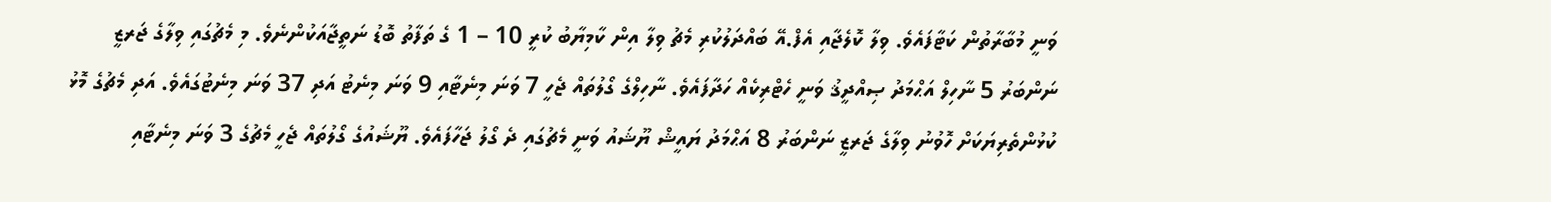ވަނީ މުބާރާތުން ކަޓާފައެވެ. ވިލާ ކޮލެޖާއި އެފް.އޭ ބައްދަލުކުރި މެޗު ވިލާ އިން ކާމިޔާބު ކުރީ 10 – 1 ގެ ތަފާތު ބޮޑު ނަތީޖާއަކުންނެވެ. މި މެޗުގައި ވިލާގެ ޖަރޒީ ނަންބަރު 5 ނާހިލް އަޙްމަދު ޞިއްދީޤު ވަނީ ހެޓްރިކެއް ހަދާފައެވެ. ނާހިލްގެ ގޯލުތައް ޖެހީ 7 ވަނަ މިނެޓާއި 9 ވަނަ މިނެޓު އަދި 37 ވަނަ މިނެޓުގައެވެ. އަދި މެޗުގެ މޮޅު ކުޅުންތެރިޔަކަށް ހޮވުނު ވިލާގެ ޖަރޒީ ނަންބަރު 8 އަޙްމަދު ޔައީޝް ޔޫޝައު ވަނީ މެޗުގައި ދެ ގޯލު ޖަހާފައެވެ. ޔޫޝައުގެ ގޯލުތައް ޖެހީ މެޗުގެ 3 ވަނަ މިނެޓާއި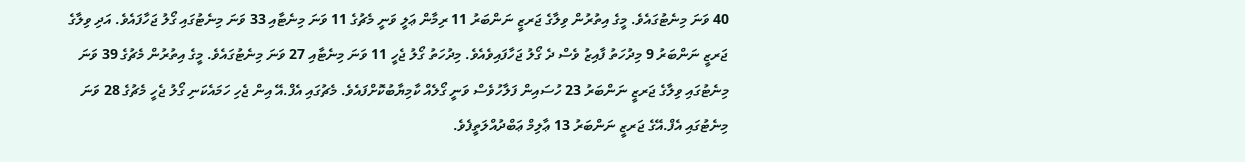40 ވަނަ މިނެޓުގައެވެ. މީގެ އިތުރުން ވިލާގެ ޖަރޒީ ނަންބަރު 11 ރިމާން ޢަލީ ވަނީ މެޗުގެ 11 ވަނަ މިނެޓާއި 33 ވަނަ މިނެޓުގައި ގޯލު ޖަހާފައެވެ. އަދި ވިލާގެ ޖަރޒީ ނަންބަރު 9 މިދުހަތު ފާއިޒު ވެސް ދެ ގޯލު ޖަހާފައިވެއެވެ. މިދުހަތު ގޯލު ޖެހީ 11 ވަނަ މިނެޓާއި 27 ވަނަ މިނެޓުގައެވެ. މީގެ އިތުރުން މެޗުގެ 39 ވަނަ މިނެޓުގައި ވިލާގެ ޖަރޒީ ނަންބަރު 23 ހުސައިން ފަލާހުވެސް ވަނީ ގޯލެއް ކާމިޔާބުކޮށްފައެވެ. މެޗުގައި އެފް.އޭ އިން ޖެހި ހަމައެކަނި ގޯލު ޖެހީ މެޗުގެ 28 ވަނަ މިނެޓުގައި އެފް.އޭގެ ޖަރޒީ ނަންބަރު 13 ޢާލިމް ޢަބްދުއްލަތީފެވެ.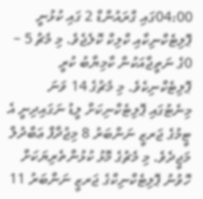04:00ގައި ގްރައުންޑް 2 ގައި ކުޅުނީ ޕޮލިޓެކްނިކާއި ކްލިކް ކޮލެޖެވެ. މި މެޗު 5 – 0ގެ ނަތީޖާއަކުން ކާމިޔާބު ކުރީ ޕޮލިޓެކްނިކެވެ. މި މެޗުގެ 14 ވަނަ މިނެޓުގައި ޕޮލިޓެކްނިކަށް ލީޑު ނަގައިދިނީ އެ ޓީމުގެ ޖަރޒީ ނަންބަރު 8 މިޖުދާފް ޢަބްދުލް މަޖީދެވެ. މި މެޗުގެ މޮޅު ކުޅުންތެރިޔަކަށް ހޮވުނު ޕޮލިޓެކްނިކްގެ ޖަރޒީ ނަންބަރު 11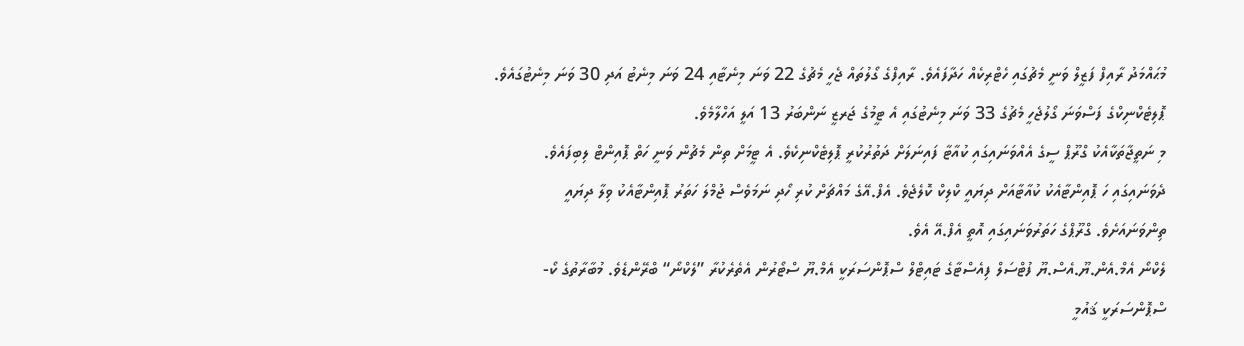މުޙައްމަދު ރާއިފް ފަޒީލް ވަނީ މެޗުގައި ހެޓްރިކެއް ހަދާފައެވެ. ރާއިފްގެ ގޯލުތައް ޖެހީ މެޗުގެ 22 ވަނަ މިނެޓާއި 24 ވަނަ މިނެޓު އަދި 30 ވަނަ މިނެޓުގައެވެ. ޕޮލިޓެކްނިކްގެ ފަސްވަނަ ގޯލުޖެހީ މެޗުގެ 33 ވަނަ މިނެޓުގައި އެ ޓީމުގެ ޖަރޒީ ނަންބަރު 13 އަލީ އަހްލާމެވެ.
މި ނަތީޖާތަކާއެކު ގްރޫޕް ސީގެ އެއްވަނައިގައި ކުއާޓާ ފައިނަލަށް ދަތުރުކުރީ ޕޮލިޓެކްނިކެވެ. އެ ޓީމަށް ތިން މެޗުން ވަނީ ހަތް ޕޮއިންޓް ލިބިފައެވެ. ދެވަނައިގައި ހަ ޕޮއިންޓާއެކު ކުއާޓާއަށް ދިޔައީ ކްލިކް ކޮލެޖެވެ. އެފް.އޭގެ މައްޗަށް ކުރި ހޯދި ނަމަވެސް ޖުމްލަ ހަތަރު ޕޮއިންޓާއެކު ވިލާ ދިޔައީ ތިންވަނައަށެވެ. ގްރޫޕްގެ ހަތަރުވަނައިގައި އޮތީ އެފް.އޭ އެވެ.
ލެކްނޯ އެމް.އެން.ޔޫ.އެސް.ޔޫ ފުޓްސަލް ފިއެސްޓާގެ ޓައިޓްލް ސްޕޮންސަރަކީ އެމް.ޔޫ ސްޓޯރުން އެތެރެކުރާ ”ލެކްނޯ“ ބްރޭންޑެވެ. މުބާރާތުގެ ކޯ-ސްޕޮންސަރަކީ ޤައުމީ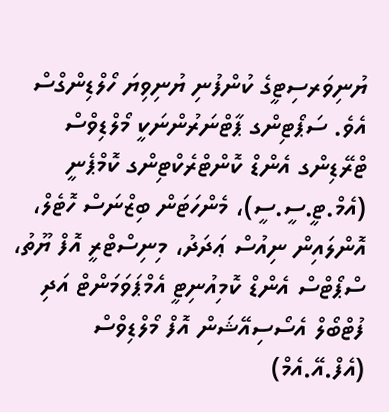ޔުނިވަރސިޓީގެ ކުންފުނި ޔުނިވިޔަ ހޯލްޑިންގްސް އެވެ. ސަޕޯޓިންގ ޕާޓްނަރުންނަކީ މޯލްޑިވްސް ޓްރޭޑިންގ އެންޑް ކޮންޓްރެކްޓިންގ ކޮމްޕެނީ (އެމް.ޓީ.ސީ.ސީ)، މެންހަޓަން ބިޒްނަސް ހޮޓެލް، އޮންލައިން ނިއުސް ޢަދަދު، މިނިސްޓްރީ އޮފް ޔޫތު، ސްޕޯޓްސް އެންޑް ކޮމިއުނިޓީ އެމްޕަވަމަންޓް އަދި ފުޓްބޯލް އެސޯސިއޭޝަން އޮފް މޯލްޑިވްސް (އެފް.އޭ.އެމް)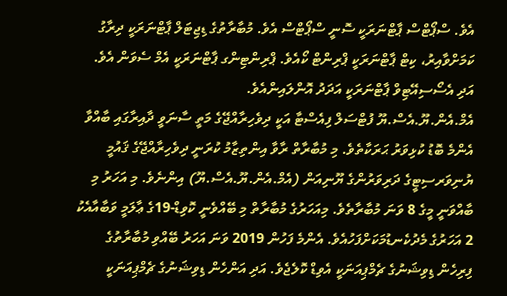އެވެ. ސްޕޯޓްސް ޕާޓްނަރަކީ ސޮނީ ސްޕޯޓްސް އެވެ. މުބާރާތުގެ ޑިޖިޓަލް ޕާޓްނަރަކީ ދިރާގު ކަމަށްވާއިރު، ކިޓް ޕާޓްނަރަކީ ޕްރިންޓް ކޯއެވެ. ޕްރިންޓިންގ ޕާޓްނަރަކީ އެމް ސެވަން އެވެ. އަދި އެސޯސިއޭޓިވް ޕާޓްނަރަކީ އަދަދު އޮންލައިންއެވެ.
އެމް.އެން.ޔޫ.އެސް.ޔޫ ފުޓްސަލް ފިއެސްޓާ އަކީ ދިވެހިރާއްޖޭގެ މަތީ ސާނަވީ ދާއިރާގައި ބާއްވާ އެންމެ ބޮޑު ކުޅިވަރު ޙަރަކާތެވެ. މި މުބާރާތް ރާވާ އިންތިޒާމު ކުރަނީ ދިވެހިރާއްޖޭގެ ޤައުމީ ޔުނިވަރސިޓީގެ ދަރިވަރުންގެ ޔޫނިއަން (އެމް.އެން.ޔޫ.އެސް.ޔޫ) އިންނެވެ. މި އަހަރު މި ބާއްވަނީ މީގެ 8 ވަނަ މުބާރާތެވެ. މިއަހަރުގެ މުބާރާތް މި ބޭއްވެނީ ކޮވިޑް-19ގެ ޢާލަމީ ވަބާއާއެކު 2 އަހަރުގެ މެދުކެނޑުމަކަށްފަހުއެވެ. އެންމެ ފަހުން 2019 ވަނަ އަހަރު ބޭއްވި މުބާރާތުގެ ފިރިހެން ޑިވިޝަނުގެ ޗެމްޕިއަނަކީ އެވިޑް ކޮލެޖެވެ. އަދި އަންހެން ޑިވިޝަނުގެ ޗެމްޕިއަނަކީ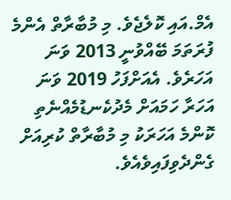އެމް.އައި ކޮލެޖެވެ. މި މުބާރާތް އެންމެ ފުރަތަމަ ބޭއްވުނީ 2013 ވަނަ އަހަރެވެ. އެއަށްފަހު 2019 ވަނަ އަހަރާ ހަމައަށް މެދުކެނޑުމެއްނެތި ކޮންމެ އަހަރަކު މި މުބާރާތް ކުރިއަށް ގެންދެވިފައިވެއެވެ.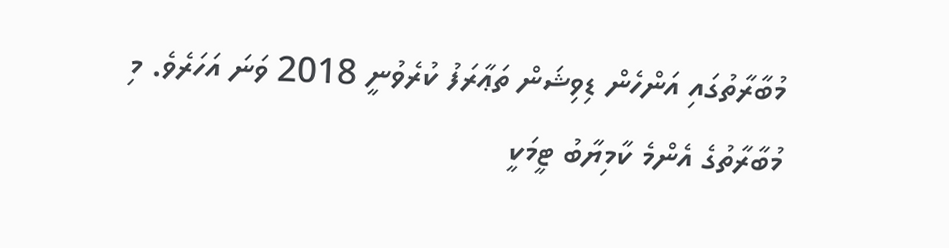މުބާރާތުގައި އަންހެން ޑިވިޝަން ތަޢާރަފު ކުރެވުނީ 2018 ވަނަ އަހަރެވެ. މި މުބާރާތުގެ އެންމެ ކާމިޔާބު ޓީމަކީ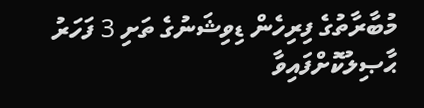މުބާރާތުގެ ފިރިހެން ޑިވިޝަނުގެ ތަށި 3 ފަހަރު ޙާޞިލުކޮށްފައިވާ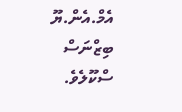އެމް.އެން.ޔޫ ބިޒްނަސް ސްކޫލެވެ.